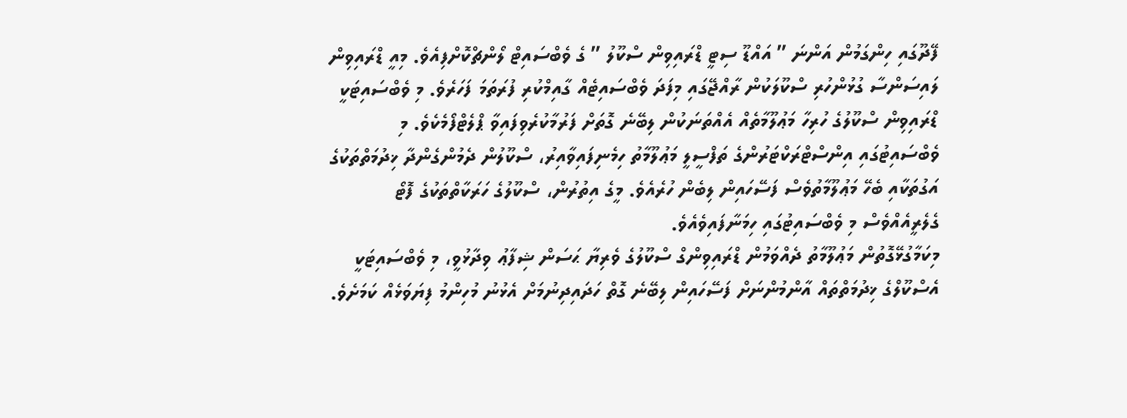ފޭދޫގައި ހިންގަމުން އަންނަ ” އައްޑޫ ސިޓީ ޑްރައިވިން ސްކޫލު ” ގެ ވެބްސައިޓް ލޯންޗްކޮށްފިއެވެ. މިއީ ޑްރައިވިން ލައިސަންސާ ގުޅުންހުރި ސްކޫލަކުން ރާއްޖޭގައި މިފަދަ ވެބްސައިޓެއް ގާއިމްކުރި ފުރަތަމަ ފަހަރެވެ. މި ވެބްސައިޓަކީ ޑްރައިވިން ސްކޫލުގެ ހުރިހާ މަޢުލޫމާތެއް އެއްތަނަކުން ލިބޭނެ ގޮތަށް ފަރުމާކުރެވިފައިވާ ޕްލެޓްފޯމެކެވެ. މި ވެބްސައިޓުގައި އިންސްޓްރަކްޓަރުންގެ ތަފްސީލީ މަޢުލޫމާތު ހިމެނިފައިވާއިރު، ސްކޫލުން ދެމުންގެންދާ ޚިދުމަތްތަކުގެ އަގުތަކާއި ބެހޭ މަޢުލޫމާތުވެސް ފަސޭހައިން ލިބެން ހުރެއެވެ. މީގެ އިތުރުން، ސްކޫލުގެ ހަރަކާތްތަކުގެ ފޮޓޯ ގެލެރީއެއްވެސް މި ވެބްސައިޓުގައި ހިމަނާފައިވެއެވެ.
މިކަމާގުޅޭގޮތުން މަޢުލޫމާތު ދެއްވަމުން ޑްރައިވިންގް ސްކޫލުގެ ވެރިޔާ ޙަސަން ޝިފާޢު ވިދާޅުވީ، މި ވެބްސައިޓަކީ އެސްކޫލްގެ ޚިދުމަތްތައް އާންމުންނަށް ފަސޭހައިން ލިބޭނެ ގޮތް ހަދައިދިނުމަށް އެޅުނު މުހިންމު ފިޔަވަޅެއް ކަމަށެވެ.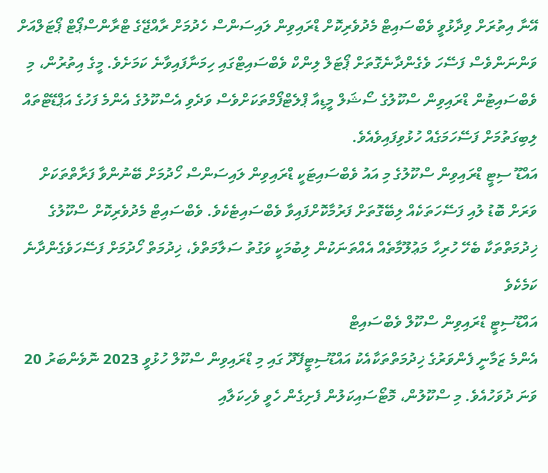އޭނާ އިތުރަށް ވިދާޅުވީ ވެބްސައިޓް މެދުވެރިކޮށް ޑްރައިވިން ލައިސަންސް ހެދުމަށް ރާއްޖޭގެ ޓްރާންސްޕޯޓް ޕޯޓަލްއަށް ވަންނަންވެސް ފަސޭހަ ވެގެންދާނެގޮތަށް ޕޯޓަލް ލިންކް ވެބްސައިޓްގައި ހިމަނާފައިވާނެ ކަމަށެވެ. މީގެ އިތުރުން، މި ވެބްސައިޓުން ޑްރައިވިން ސްކޫލުގެ ސޯޝަލް މީޑިއާ ޕްލެޓްފޯމްތަކަށްވެސް ވަދެވި އެސްކޫލުގެ އެންމެ ފަހުގެ އަޕްޑޭޓްތައް ލިބިގަތުމަށް ފަސޭހަމަގެއް ހުޅުވިފައިވެއެވެ.
އައްޑޫ ސިޓީ ޑްރައިވިން ސްކޫލުގެ މި އައު ވެބްސައިޓަކީ ޑްރައިވިން ލައިސަންސް ހޯދުމަށް ބޭނުންވާ ފަރާތްތަކަށް ވަރަށް ބޮޑު ލުއި ފަސޭހަތަކެއް ލިބޭގޮތަށް ފަރުމާކޮށްފައިވާ ވެބްސައިޓެކެވެ. ވެބްސައިޓް މެދުވެރިކޮށް ސްކޫލުގެ ޚިދުމަތްތަކާ ބެހޭ ހުރިހާ މަޢުލޫމާތެއް އެއްތަނަކުން ލިބުމަކީ ވަގުތު ސަލާމަތްވެ، ޚިދުމަތް ހޯދުމަށް ފަސޭހަވެގެންދާނެ ކަމެކެވެ
އައްޑޫސިޓީ ޑްރައިވިން ސްކޫލް ވެބްސައިޓް
އެންމެ ޒަމާނީ ފެންވަރުގެ ޚިދުމަތްތަކާއެކު އައްޑޫސިޓީފޭދޫ ގައި މި ޑްރައިވިން ސްކޫލް ހުޅުވީ 2023 ނޮވެންބަރު 20 ވަނަ ދުވަހުއެވެ. މި ސްކޫލުން، މޮޓޯސައިކަލުން ފެށިގެން ހެވީ ވެހިކަލާއި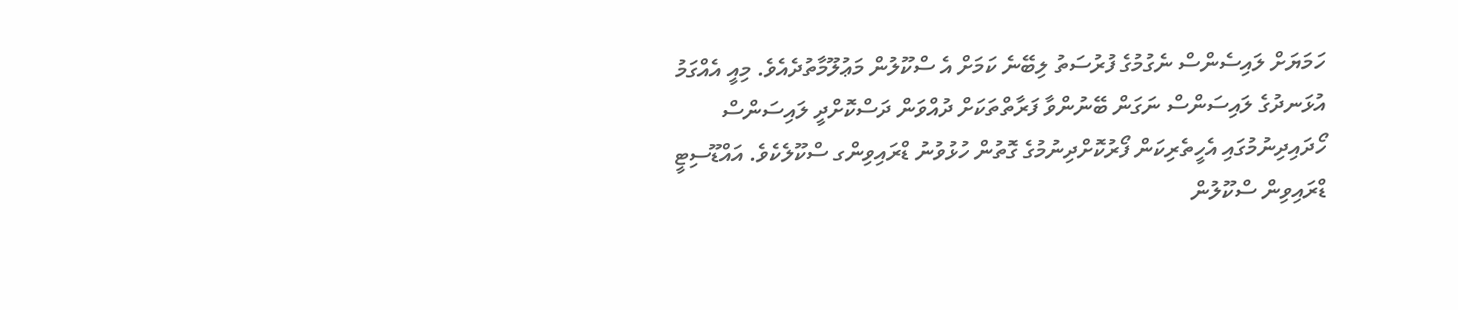ހަމަޔަށް ލައިސެންސް ނެގުމުގެ ފުރުސަތު ލިބޭނެ ކަމަށް އެ ސްކޫލުން މަޢުލޫމާތުދެއެވެ. މިއީ އެއްގަމު އުޅަނދުގެ ލައިސަންސް ނަގަން ބޭނުންވާ ފަރާތްތަކަށް ދުއްވަން ދަސްކޮށްދީ ލައިސަންސް ހޯދައިދިނުމުގައި އެހީތެރިކަން ފޯރުކޮށްދިނުމުގެ ގޮތުން ހުޅުވުނު ޑްރައިވިންގ ސްކޫލެކެވެ. އައްޑޫސިޓީ ޑްރައިވިން ސްކޫލުން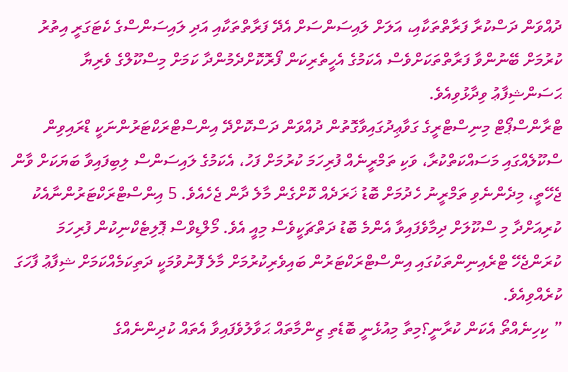ދުއްވަން ދަސްކުރާ ފަރާތްތަކާއި، އަލަށް ލައިސަންސަށް އެދޭ ފަރާތްތަކާއި އަދި ލައިސަންސްގެ ކެޓަގަރީ އިތުރު ކުރުމަށް ބޭނުންވާ ފަރާތްތަކަށްވެސް އެކަމުގެ އެހީތެރިކަން ފޯރޮކޮށްދެމުންދާ ކަމަށް މިސްކޫލްގެ ވެރިޔާ ޙަސަންޝިފާޢު ވިދާޅުވިއެވެ.
ޓްރާންސްޕޯޓް މިނިސްޓްރީގެ ގަވާޢިދުގައިވާގޮތުން ދުއްވަން ދަސްކޮށްދޭ އިންސްޓްރަކްޓަރުންނަކީ ޑްރައިވިން ސްކޫލެއްގައި މަސައްކަތްކުރާ، ވަކި ތަމްރީނެއް ފުރިހަމަ ކުރުމަށް ފަހު، އެކަމުގެ ލައިސަންސް ލިބިފައިވާ ބަޔަކަށް ވާން ޖެހޭތީ، މިދެންނެވި ތަމްރީނު ހެދުމަށް ބޮޑު ޚަރަދެއް ކޮށްގެން މާލެ ދާން ޖެހެއެވެ. 5 އިންސްޓްރަކްޓަރުންނާއެކު ކުރިއަށްދާ މި ސްކޫލަށް ދިމާވެފައިވާ އެންމެ ބޮޑު ދަތްޗަކީވެސް މިއީ އެވެ. މޯލްޑިވްސް ޕޮލިޓެކްނިކުން ފުރިހަމަ ކުރަންޖެހޭ ޓްރެއިނިންތަކުގައި އިންސްޓްރަކްޓަރުން ބައިވެރިކުރުމަށް މާލެ ފޮނުވުމަކީ ދަތިކަމެއްކަމަށް ޝިފާޢު ފާހަގަ ކުރެއްވިއެވެ.
” ކިހިނެއްތޯ އެކަން ކުރާނީ؟މިތާ މިއުޅެނީ ބޮޑެތި ޒިންމާތައް ޙަވާލުވެފައިވާ އެތައް ކުދިންނެއްގެ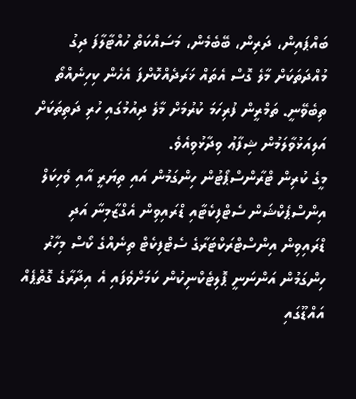ބައްޕައިން، ދަރިން، ބޭބެމެން، މަސައްކަތް ހުއްޓާލާފަ ދިގު މުއްދަތަކަށް މާލެ ގޮސް އެތައް ޚަރަދެއްކޮށްފަ އެހެން ކިހިނެއްތޯ ތިބެވޭނީ. ތަމްރީން ފުރިހަމަ ކުރުމަށް މާލެ ދިއުމުގައި ހުރި ދަތިތަކަށް އަލިއަޅުވާލަމުން ޝިފާޢު ވިދާޅުވިއެވެ.
މީގެ ކުރިން ޓްރާންސްޕޯޓުން ހިންގަމުން އައި ތިޔަރީ އާއި ވެހިކަލް އިންސްޕެކްޝަން ސެޓްފިކެޓާއި ޑްރައިވިން އެގްޒާމިނާ އަދި ޑްރައިވިން އިންސްޓްރަކްޓަރާގެ ސެޓްފިކެޓް ތިނެއްގެ ކޯސް މިހާރު ހިންގަމުން އަންނަނީ ޕޮލިޓެކްނިކުން ކަމަށްވެފައި އެ އިދާރާގެ ގޮތްޕެއް އައްޑޫގައި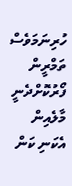ހުރިނަމަވެސް ތަމްރީން ފޯރުކޮށްދެނީ މާލެއިން އެކަނި ކަން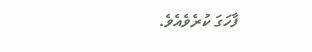ފާހަގަ ކުރެވެއެވެ.